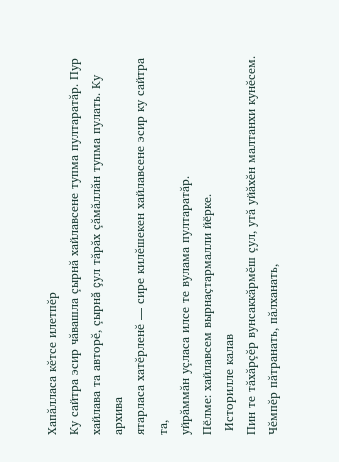Хапăлласа кĕтсе илетпĕр
Ку сайтра эсир чăвашла çырнă хайлавсене тупма пултаратăр. Пур
хайлава та авторĕ, çырнă çул тăрăх çăмăллăн тупма пулать. Ку архива
ятарласа хатĕрленĕ — сире килĕшекен хайлавсене эсир ку сайтра та,
уйрăммăн уçласа илсе те вулама пултаратăр.
Пӗлме: хайлавсем вырнаҫтармалли йӗрке.
 Историлле калав
Пин те тăхăрçĕр вунсаккăрмĕш çул, утă уйăхĕн малтанхи кунĕсем.
Чĕмпĕр пăтранать, пăлханать,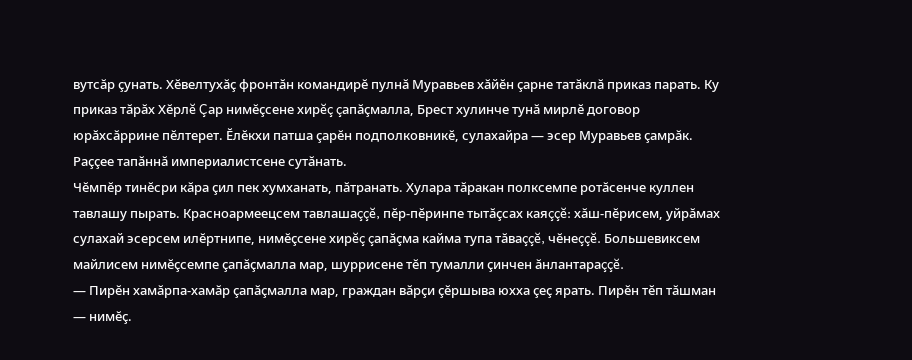вутсăр çунать. Хĕвелтухăç фронтăн командирĕ пулнă Муравьев хăйĕн çарне татăклă приказ парать. Ку приказ тăрăх Хĕрлĕ Çар нимĕçсене хирĕç çапăçмалла, Брест хулинче тунă мирлĕ договор юрăхсăррине пĕлтерет. Ĕлĕкхи патша çарĕн подполковникĕ, сулахайра — эсер Муравьев çамрăк. Раççее тапăннă империалистсене сутăнать.
Чĕмпĕр тинĕсри кăра çил пек хумханать, пăтранать. Хулара тăракан полксемпе ротăсенче куллен тавлашу пырать. Красноармеецсем тавлашаççĕ, пĕр-пĕринпе тытăçсах каяççĕ: хăш-пĕрисем, уйрăмах сулахай эсерсем илĕртнипе, нимĕçсене хирĕç çапăçма кайма тупа тăваççĕ, чĕнеççĕ. Большевиксем майлисем нимĕçсемпе çапăçмалла мар, шуррисене тĕп тумалли çинчен ăнлантараççĕ.
— Пирĕн хамăрпа-хамăр çапăçмалла мар, граждан вăрçи çĕршыва юхха çеç ярать. Пирĕн тĕп тăшман — нимĕç.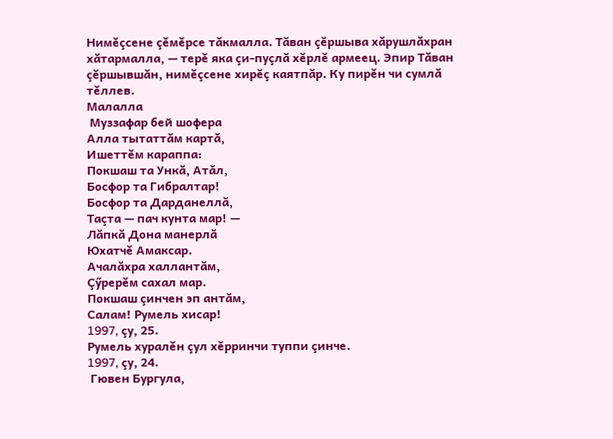Нимĕçсене çĕмĕрсе тăкмалла. Тăван çĕршыва хăрушлăхран хăтармалла, — терĕ яка çи-пуçлă хĕрлĕ армеец. Эпир Тăван çĕршывшăн, нимĕçсене хирĕç каятпăр. Ку пирĕн чи сумлă тĕллев.
Малалла
 Муззафар бей шофера
Алла тытаттăм картă,
Ишеттĕм караппа:
Покшаш та Ункă, Атăл,
Босфор та Гибралтар!
Босфор та Дарданеллă,
Таçта — пач кунта мар! —
Лăпкă Дона манерлă
Юхатчĕ Амаксар.
Ачалăхра халлантăм,
Çӳрерĕм сахал мар.
Покшаш çинчен эп антăм,
Салам! Румель хисар!
1997, çу, 25.
Румель хуралĕн çул хĕрринчи туппи çинче.
1997, çу, 24.
 Гювен Бургула,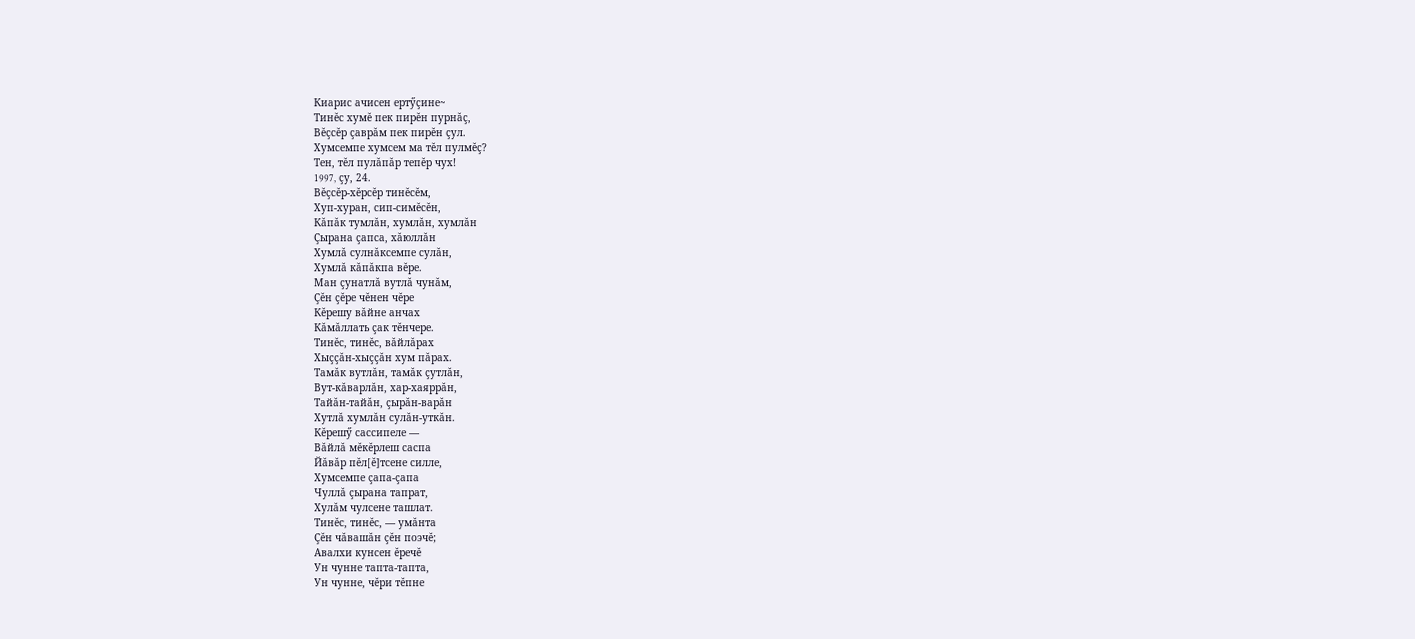Киарис ачисен ертӳçине~
Тинĕс хумĕ пек пирĕн пурнăç,
Вĕçсĕр çаврăм пек пирĕн çул.
Хумсемпе хумсем ма тĕл пулмĕç?
Тен, тĕл пулăпăр тепĕр чух!
1997, çу, 24.
Вĕçсĕр-хĕрсĕр тинĕсĕм,
Хуп-хуран, сип-симĕсĕн,
Кăпăк тумлăн, хумлăн, хумлăн
Çырана çапса, хăюллăн
Хумлă сулнăксемпе сулăн,
Хумлă кăпăкпа вĕре.
Ман çунатлă вутлă чунăм,
Çĕн çĕре чĕнен чĕре
Кĕрешу вăйне анчах
Кăмăллать çак тĕнчере.
Тинĕс, тинĕс, вăйлăрах
Хыççăн-хыççăн хум пăрах.
Тамăк вутлăн, тамăк çутлăн,
Вут-кăварлăн, хар-хаяррăн,
Тайăн-тайăн, çырăн-варăн
Хутлă хумлăн сулăн-уткăн.
Кĕрешӳ сассипеле —
Вăйлă мĕкĕрлеш саспа
Йăвăр пĕл[ĕ]тсене силле,
Хумсемпе çапа-çапа
Чуллă çырана тапрат,
Хулăм чулсене ташлат.
Тинĕс, тинĕс, — умăнта
Çĕн чăвашăн çĕн поэчĕ;
Авалхи кунсен ĕречĕ
Ун чунне тапта-тапта,
Ун чунне, чĕри тĕпне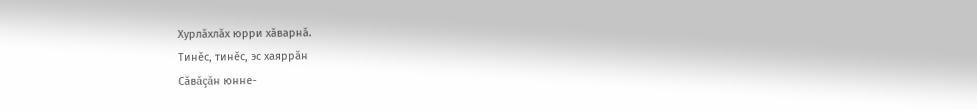Хурлăхлăх юрри хăварнă.
Тинĕс, тинĕс, эс хаяррăн
Сăвăçăн юнне-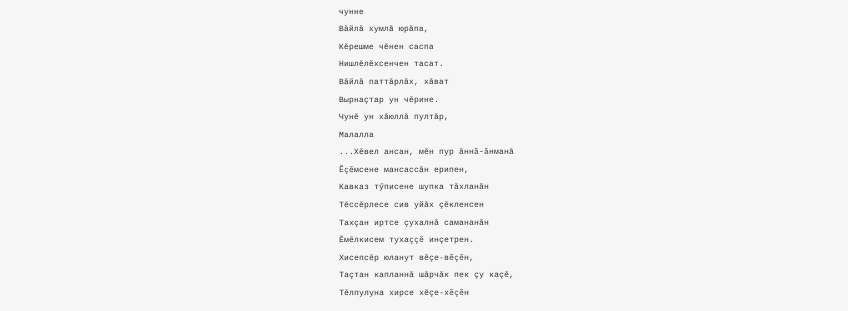чунне
Вăйлă хумлă юрăпа,
Кĕрешме чĕнен саспа
Нишлĕлĕхсенчен тасат.
Вăйлă паттăрлăх, хăват
Вырнаçтар ун чĕрине.
Чунĕ ун хăюллă пултăр,
Малалла
...Хĕвел ансан, мĕн пур ăннă-ăнманă
Ĕçĕмсене мансассăн ерипен,
Кавказ тӳписене шупка тăхланăн
Тĕссĕрлесе сив уйăх çĕкленсен
Тахçан иртсе çухалнă самананăн
Ĕмĕлкисем тухаççĕ инçетрен.
Хисепсĕр юланут вĕçе-вĕçĕн,
Таçтан капланнă шăрчăк пек çу каçĕ,
Тĕлпулуна хирсе хĕçе-хĕçĕн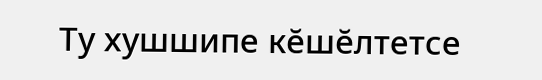Ту хушшипе кĕшĕлтетсе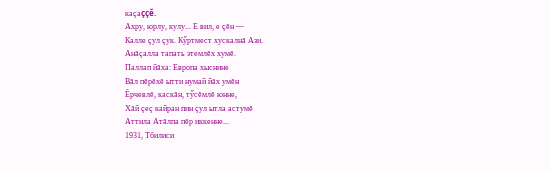каçаççĕ.
Ахру, юрлу, кулу... Е вил, е çĕн —
Калле çул çук. Кӳртмест хускалнă Ази.
Анăçалла тапать этемлĕх хумĕ.
Паллап йăха: Европа хыснине
Вăл пĕрĕхĕ ытти нумай йăх умĕн
Ĕрчевлĕ, каскăн, тӳсĕмлĕ юнне,
Хăй çеç кайран пин çул ытла астумĕ
Аттила Атăлпа пĕр иккенне...
1931, Тбилиси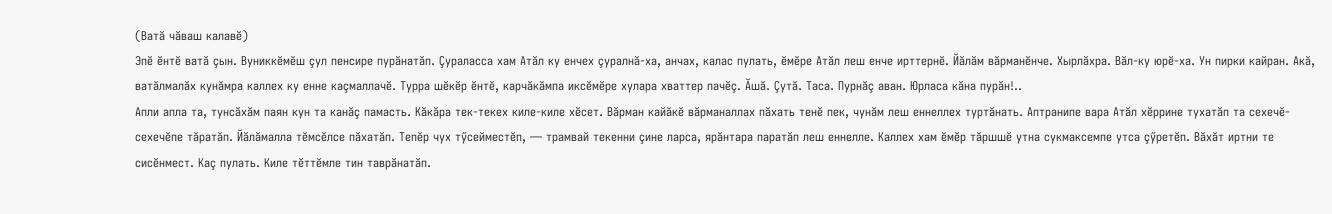(Ватă чăваш калавĕ)
Эпĕ ĕнтĕ ватă çын. Вуниккĕмĕш çул пенсире пурăнатăп. Çураласса хам Атăл ку енчех çуралнă-ха, анчах, калас пулать, ĕмĕре Атăл леш енче ирттернĕ. Йăлăм вăрманĕнче. Хырлăхра. Вăл-ку юрĕ-ха. Ун пирки кайран. Акă, ватăлмалăх кунăмра каллех ку енне каçмаллачĕ. Турра шĕкĕр ĕнтĕ, карчăкăмпа иксĕмĕре хулара хваттер пачĕç. Ăшă. Çутă. Таса. Пурнăç аван. Юрласа кăна пурăн!..
Апли апла та, тунсăхăм паян кун та канăç памасть. Кăкăра тек-текех киле-киле хĕсет. Вăрман кайăкĕ вăрманаллах пăхать тенĕ пек, чунăм леш еннеллех туртăнать. Аптранипе вара Атăл хĕррине тухатăп та сехечĕ-сехечĕпе тăратăп. Йăлăмалла тĕмсĕлсе пăхатăп. Тепĕр чух тӳсейместĕп, — трамвай текенни çине ларса, ярăнтара паратăп леш еннелле. Каллех хам ĕмĕр тăршшĕ утна сукмаксемпе утса çӳретĕп. Вăхăт иртни те сисĕнмест. Каç пулать. Киле тĕттĕмле тин таврăнатăп.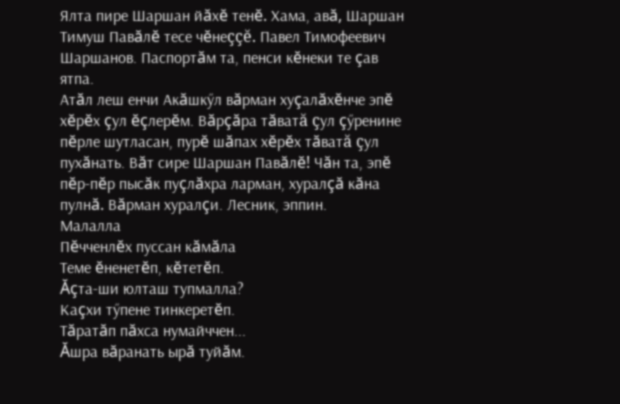Ялта пире Шаршан йăхĕ тенĕ. Хама, авă, Шаршан Тимуш Павăлĕ тесе чĕнеççĕ. Павел Тимофеевич Шаршанов. Паспортăм та, пенси кĕнеки те çав ятпа.
Атăл леш енчи Акăшкӳл вăрман хуçалăхĕнче эпĕ хĕрĕх çул ĕçлерĕм. Вăрçăра тăватă çул çӳренине пĕрле шутласан, пурĕ шăпах хĕрĕх тăватă çул пухăнать. Вăт сире Шаршан Павăлĕ! Чăн та, эпĕ пĕр-пĕр пысăк пуçлăхра ларман, хуралçă кăна пулнă. Вăрман хуралçи. Лесник, эппин.
Малалла
Пĕчченлĕх пуссан кăмăла
Теме ĕненетĕп, кĕтетĕп.
Ăçта-ши юлташ тупмалла?
Каçхи тӳпене тинкеретĕп.
Тăратăп пăхса нумайччен...
Ăшра вăранать ырă туйăм.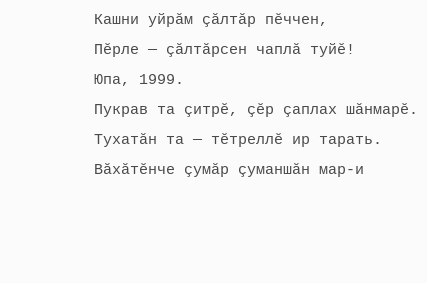Кашни уйрăм çăлтăр пĕччен,
Пĕрле — çăлтăрсен чаплă туйĕ!
Юпа, 1999.
Пукрав та çитрĕ, çĕр çаплах шăнмарĕ.
Тухатăн та — тĕтреллĕ ир тарать.
Вăхăтĕнче çумăр çуманшăн мар-и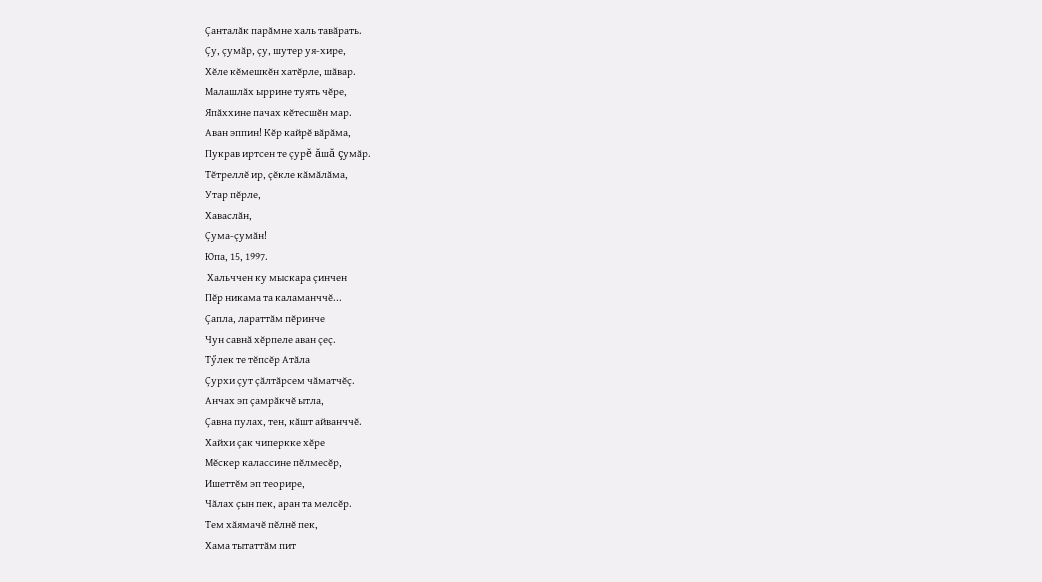Çанталăк парăмне халь тавăрать.
Çу, çумăр, çу, шутер уя-хире,
Хĕле кĕмешкĕн хатĕрле, шăвар.
Малашлăх ыррине туять чĕре,
Япăххине пачах кĕтесшĕн мар.
Аван эппин! Кĕр кайрĕ вăрăма,
Пукрав иртсен те çурĕ ăшă çумăр.
Тĕтреллĕ ир, çĕкле кăмăлăма,
Утар пĕрле,
Хаваслăн,
Çума-çумăн!
Юпа, 15, 1997.
 Хальччен ку мыскара çинчен
Пĕр никама та каламанччĕ...
Çапла, лараттăм пĕринче
Чун савнă хĕрпеле аван çеç.
Тӳлек те тĕпсĕр Атăла
Çурхи çут çăлтăрсем чăматчĕç.
Анчах эп çамрăкчĕ ытла,
Çавна пулах, тен, кăшт айванччĕ.
Хайхи çак чиперкке хĕре
Мĕскер калассине пĕлмесĕр,
Ишеттĕм эп теорире,
Чăлах çын пек, аран та мелсĕр.
Тем хăямачĕ пĕлнĕ пек,
Хама тытаттăм пит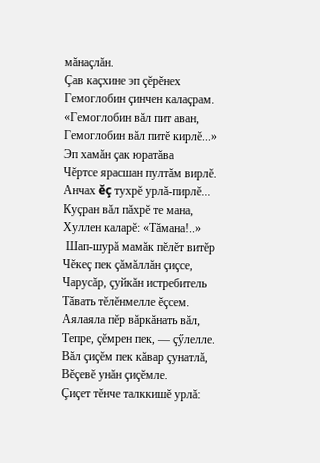мăнаçлăн.
Çав каçхине эп çĕрĕнех
Гемоглобин çинчен калаçрам.
«Гемоглобин вăл пит аван,
Гемоглобин вăл питĕ кирлĕ...»
Эп хамăн çак юратăва
Чĕртсе ярасшан пултăм вирлĕ.
Анчах ĕç тухрĕ урлă-пирлĕ...
Куçран вăл пăхрĕ те мана,
Хуллен каларĕ: «Тăмана!..»
 Шап-шурă мамăк пĕлĕт витĕр
Чĕкеç пек çăмăллăн çиçсе,
Чарусăр, çуйкăн истребитель
Тăвать тĕлĕнмелле ĕçсем.
Аялаяла пĕр вăркăнать вăл,
Тепре, çĕмрен пек, — çӳлелле.
Вăл çиçĕм пек кăвар çунатлă,
Вĕçевĕ унăн çиçĕмле.
Çиçет тĕнче талккишĕ урлă: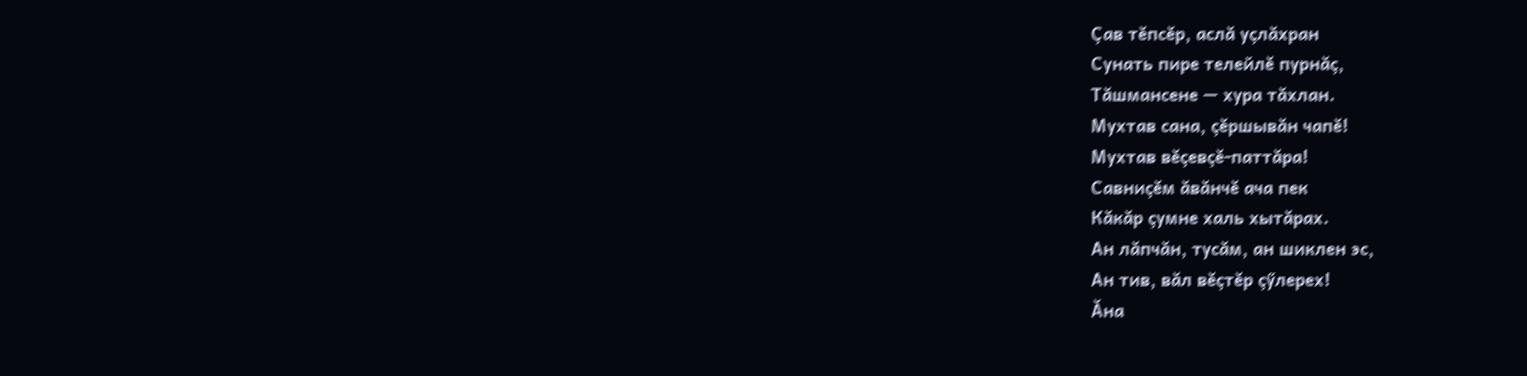Çав тĕпсĕр, аслă уçлăхран
Сунать пире телейлĕ пурнăç,
Тăшмансене — хура тăхлан.
Мухтав сана, çĕршывăн чапĕ!
Мухтав вĕçевçĕ-паттăра!
Савниçĕм ăвăнчĕ ача пек
Кăкăр çумне халь хытăрах.
Ан лăпчăн, тусăм, ан шиклен эс,
Ан тив, вăл вĕçтĕр çӳлерех!
Ăна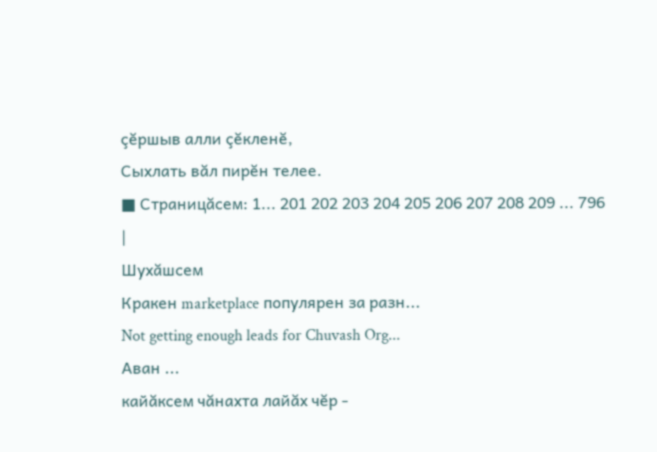çĕршыв алли çĕкленĕ,
Сыхлать вăл пирĕн телее.
■ Страницăсем: 1... 201 202 203 204 205 206 207 208 209 ... 796
|
Шухăшсем
Кракен marketplace популярен за разн...
Not getting enough leads for Chuvash Org...
Аван ...
кайăксем чăнахта лайăх чĕр -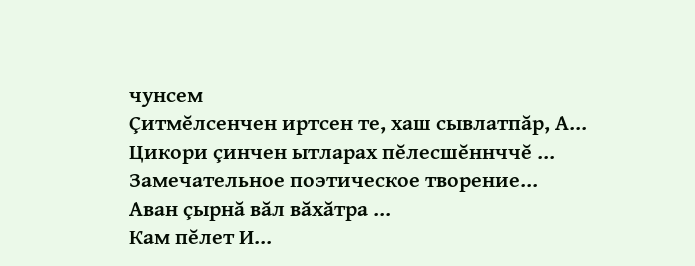чунсем
Çитмĕлсенчен иртсен те, хаш сывлатпăр, А...
Цикори çинчен ытларах пĕлесшĕннччĕ ...
Замечательное поэтическое творение...
Аван çырнă вăл вăхăтра ...
Кам пĕлет И...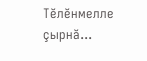Тĕлĕнмелле çырнă...